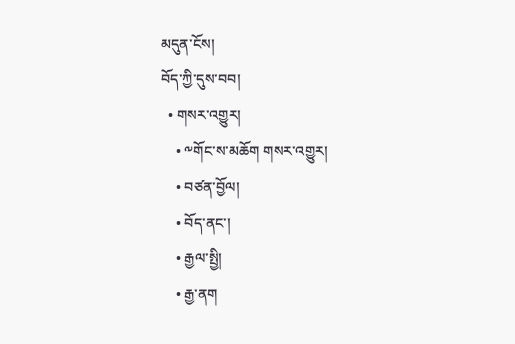མདུན་ངོས།
བོད་ཀྱི་དུས་བབ།
  • གསར་འགྱུར།
    • ༸གོང་ས་མཆོག གསར་འགྱུར།
    • བཙན་བྱོལ།
    • བོད་ནང་།
    • རྒྱལ་སྤྱི།
    • རྒྱ་ནག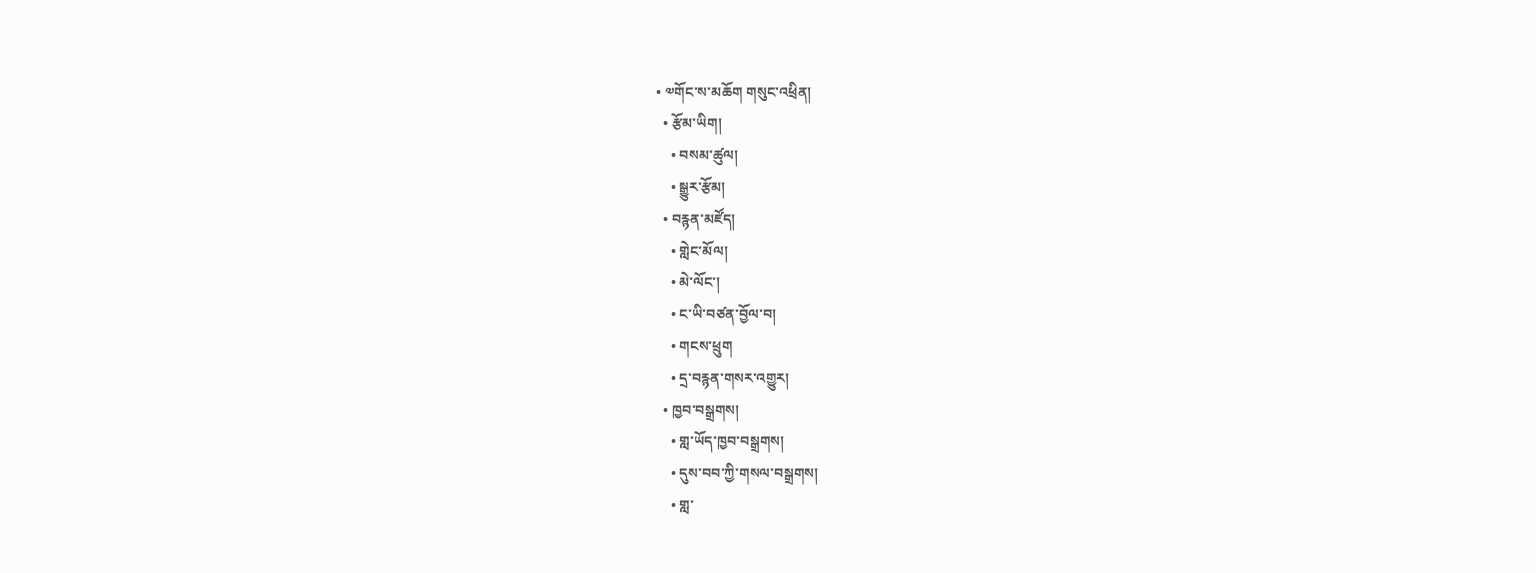• ༧གོང་ས་མཆོག གསུང་འཕྲིན།
  • རྩོམ་ཡིག།
    • བསམ་ཚུལ།
    • སྒྱུར་རྩོམ།
  • བརྙན་མཛོད།
    • གླེང་མོལ།
    • མེ་ལོང་།
    • ང་ཡི་བཙན་བྱོལ་བ།
    • གངས་ཕྲུག
    • དྲ་བརྙན་གསར་འགྱུར།
  • ཁྱབ་བསྒྲགས།
    • གླ་ཡོད་ཁྱབ་བསྒྲགས།
    • དུས་བབ་ཀྱི་གསལ་བསྒྲགས།
    • གླ་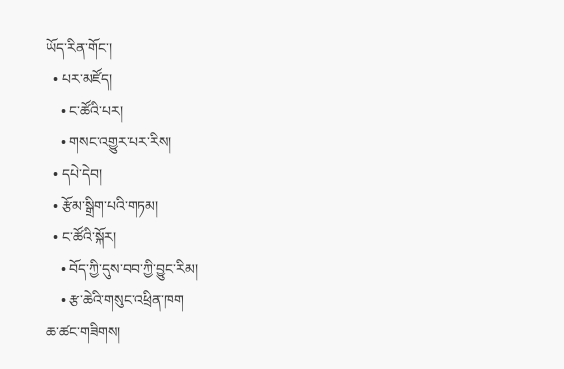ཡོད་རིན་གོང་།
  • པར་མཛོད།
    • ང་ཚོའི་པར།
    • གསང་འགྱུར་པར་རིས།
  • དཔེ་དེབ།
  • རྩོམ་སྒྲིག་པའི་གཏམ།
  • ང་ཚོའི་སྐོར།
    • བོད་ཀྱི་དུས་བབ་ཀྱི་བྱུང་རིམ།
    • རྩ་ཆེའི་གསུང་འཕྲིན་ཁག
ཆ་ཚང་གཟིགས།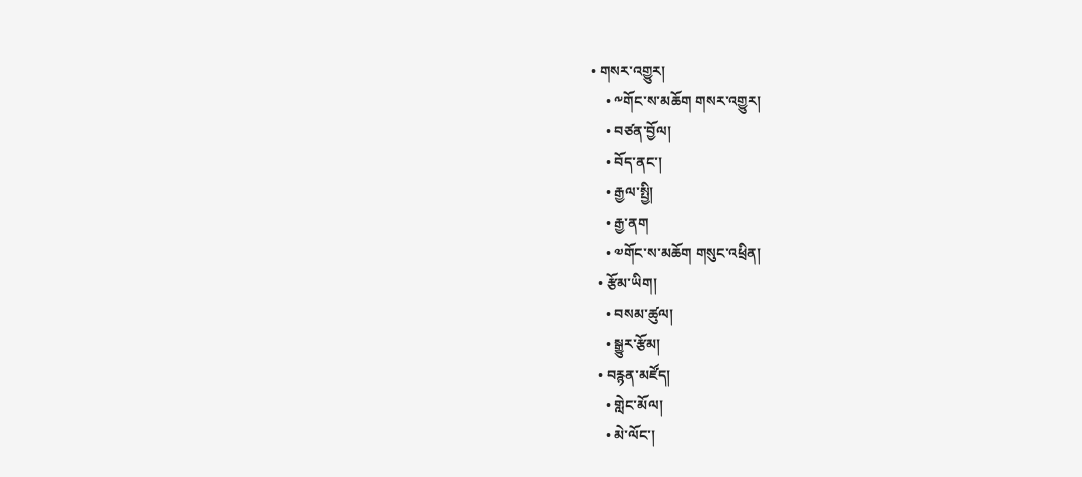• གསར་འགྱུར།
    • ༸གོང་ས་མཆོག གསར་འགྱུར།
    • བཙན་བྱོལ།
    • བོད་ནང་།
    • རྒྱལ་སྤྱི།
    • རྒྱ་ནག
    • ༧གོང་ས་མཆོག གསུང་འཕྲིན།
  • རྩོམ་ཡིག།
    • བསམ་ཚུལ།
    • སྒྱུར་རྩོམ།
  • བརྙན་མཛོད།
    • གླེང་མོལ།
    • མེ་ལོང་།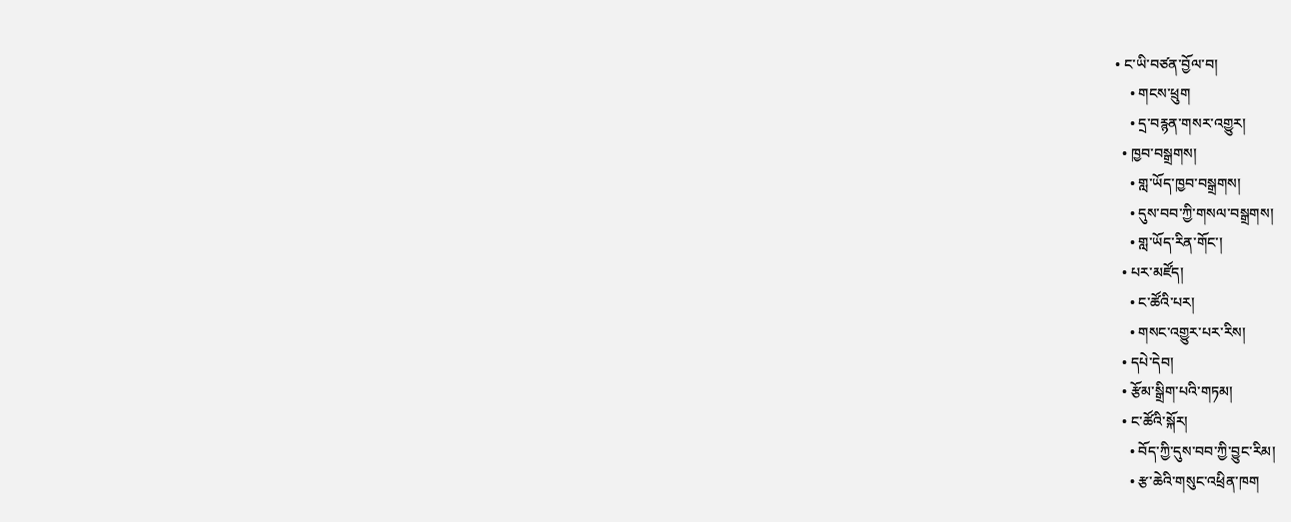• ང་ཡི་བཙན་བྱོལ་བ།
    • གངས་ཕྲུག
    • དྲ་བརྙན་གསར་འགྱུར།
  • ཁྱབ་བསྒྲགས།
    • གླ་ཡོད་ཁྱབ་བསྒྲགས།
    • དུས་བབ་ཀྱི་གསལ་བསྒྲགས།
    • གླ་ཡོད་རིན་གོང་།
  • པར་མཛོད།
    • ང་ཚོའི་པར།
    • གསང་འགྱུར་པར་རིས།
  • དཔེ་དེབ།
  • རྩོམ་སྒྲིག་པའི་གཏམ།
  • ང་ཚོའི་སྐོར།
    • བོད་ཀྱི་དུས་བབ་ཀྱི་བྱུང་རིམ།
    • རྩ་ཆེའི་གསུང་འཕྲིན་ཁག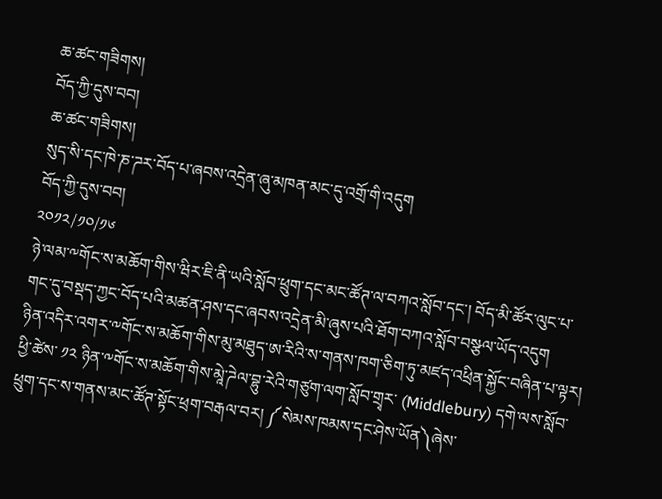ཆ་ཚང་གཟིགས།
བོད་ཀྱི་དུས་བབ།
ཆ་ཚང་གཟིགས།
སུད་སི་དང་ཁེ་ཎ་ཌར་བོད་པ་ཞབས་འདྲེན་ཞུ་མཁན་མང་དུ་འགྲོ་གི་འདུག
བོད་ཀྱི་དུས་བབ།
༢༠༡༢/༡༠/༡༦
ཉེ་ལམ་༸གོང་ས་མཆོག་གིས་ཝིར་ཇི་ནི་ཡའི་སློབ་ཕྲུག་དང་མང་ཚོཊ་ལ་བཀའ་སློབ་དང་། བོད་མི་ཚོར་ལུང་པ་གང་དུ་བསྡད་ཀྱང་བོད་པའི་མཚན་ཤས་དང་ཞབས་འདྲེན་མི་ཞུས་པའི་ཐོག་བཀའ་སློབ་བསྩལ་ཡོད་འདུག
ཉིན་འདིར་འགར་༸གོང་ས་མཆོག་གིས་མུ་མཐུད་ཨ་རིའི་ས་གནས་ཁག་ཅིག་ཏུ་མཛད་འཕྲིན་སྐྱོང་བཞིན་པ་ལྟར། ཕྱི་ཚེས་ ༡༢ ཉིན་༸གོང་ས་མཆོག་གིས་མཱེ་ཌེལ་བྷུ་རེའི་གཙུག་ལག་སློབ་གྲྭར་ (Middlebury) དགེ་ལས་སློབ་ཕྲུག་དང་ས་གནས་མང་ཚོཊ་སྟོང་ཕྲག་བརྒལ་བར། ༼སེམས་ཁམས་དང་ཤེས་ཡོན༽ཞེས་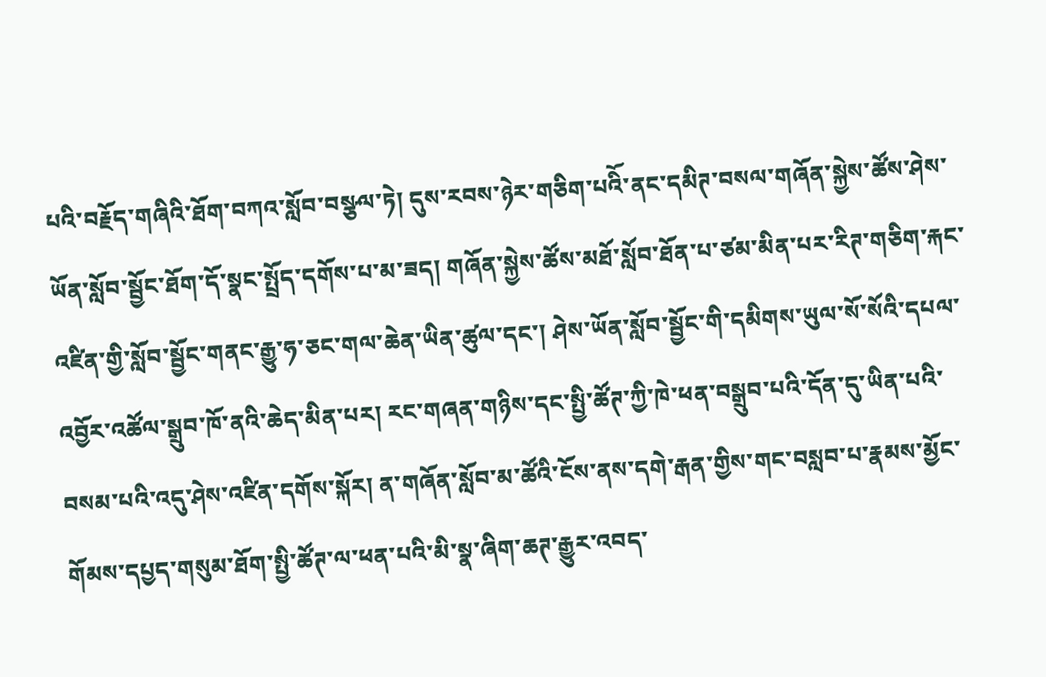པའི་བརྗོད་གཞིའི་ཐོག་བཀའ་སློབ་བསྩལ་ཏེ། དུས་རབས་ཉེར་གཅིག་པའིོ་ནང་དམིཊ་བསལ་གཞོན་སྐྱེས་ཚོས་ཤེས་ཡོན་སློབ་སྦྱོང་ཐོག་དོ་སྣང་སྤྲོད་དགོས་པ་མ་ཟད། གཞོན་སྐྱེས་ཚོས་མཐོ་སློབ་ཐོན་པ་ཙམ་མིན་པར་རིཊ་གཅིག་རྐང་འཛིན་གྱི་སློབ་སྦྱོང་གནང་རྒྱུ་ཧ་ཅང་གལ་ཆེན་ཡིན་ཚུལ་དང་། ཤེས་ཡོན་སློབ་སྦྱོང་གི་དམིགས་ཡུལ་སོ་སོའི་དཔལ་འབྱོར་འཚོལ་སྒྲུབ་ཁོ་ནའི་ཆེད་མིན་པར། རང་གཞན་གཉིས་དང་སྤྱི་ཚོཊ་ཀྱི་ཁེ་ཕན་བསྒྲུབ་པའི་དོན་དུ་ཡིན་པའི་བསམ་པའི་འདུ་ཤེས་འཛིན་དགོས་སྐོར། ན་གཞོན་སློབ་མ་ཚོའི་ངོས་ནས་དགེ་རྒན་གྱིས་གང་བསླབ་པ་རྣམས་མྱོང་གོམས་དཔྱད་གསུམ་ཐོག་སྤྱི་ཚོཊ་ལ་ཕན་པའི་མི་སྣ་ཞིག་ཆཊ་རྒྱུར་འབད་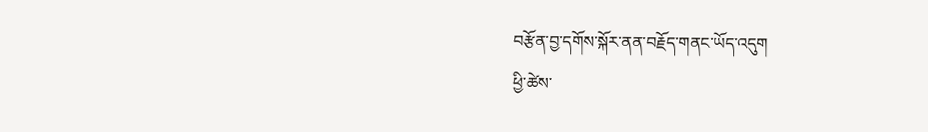བརྩོན་བྱ་དགོས་སྐོར་ནན་བརྗོད་གནང་ཡོད་འདུག
ཕྱི་ཚེས་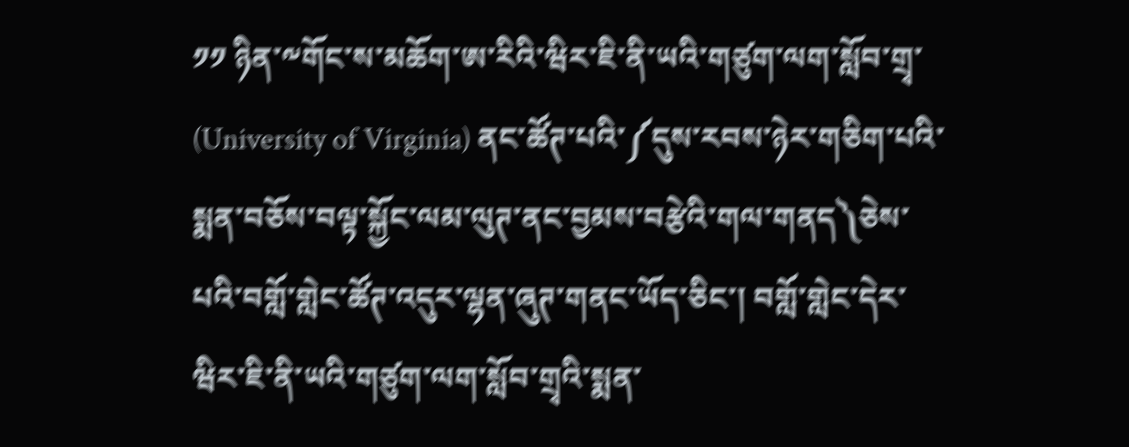༡༡ ཉིན་༸གོང་ས་མཆོག་ཨ་རིའི་ཝིར་ཇི་ནི་ཡའི་གཙུག་ལག་སློབ་གྲྭ་ (University of Virginia) ནང་ཚོཊ་པའི་༼དུས་རབས་ཉེར་གཅིག་པའི་སྨན་བཅོས་བལྟ་སྐྱོང་ལམ་ལུཊ་ནང་བྱམས་བརྩེའི་གལ་གནད༽ཅེས་པའི་བགློ་གླེང་ཚོཊ་འདུར་ལྷན་ཞུཊ་གནང་ཡོད་ཅིང་། བགློ་གླེང་དེར་ཝིར་ཇི་ནི་ཡའི་གཙུག་ལག་སློབ་གྲྭའི་སྨན་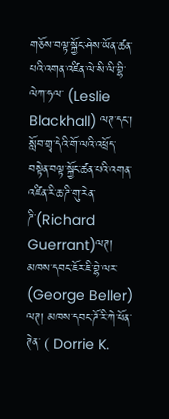གཅོས་བལྟ་སྐྱོང་ཤེས་ཡོན་ཚན་པའི་འགན་འཛིན་ལེ་སི་ལི་བྷི་ལེཀ་ཧལ་ (Leslie Blackhall) ལཊ་དང་། སློབ་གྲྭ་དེའི་གོ་ལའི་འཕྲོད་བསྟེན་བལྟ་སྐྱོང་ཚན་པའི་འགན་འཛིན་རི་ཆ་ཌི་གུ་རེན་ཌི་(Richard Guerrant)ལཊ། མཁས་དབང་ཇོར་ཇི་བྷེ་ལར་ (George Beller) ལཊ། མཁས་དབང་ཌོ་རི་ཀེ་ཕོན་ཊེན་ ( Dorrie K.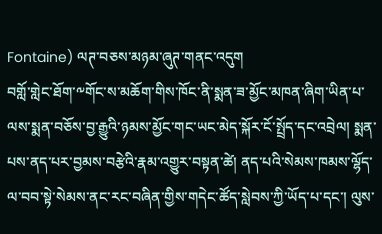Fontaine) ལཊ་བཅས་མཉམ་ཞུཊ་གནང་འདུག
བགློ་གླེང་ཐོག་༸གོང་ས་མཆོག་གིས་ཁོང་ནི་སྨན་ཟ་མྱོང་མཁན་ཞིག་ཡིན་པ་ལས་སྨན་བཅོས་བྱ་རྒྱུའི་ཉམས་མྱོང་གང་ཡང་མེད་སྐོར་ངོ་སྤྲོད་དང་འབྲེལ། སྨན་པས་ནད་པར་བྱམས་བརྩེའི་རྣམ་འགྱུར་བསྟན་ཚེ། ནད་པའི་སེམས་ཁམས་ལྷོད་ལ་བབ་སྟེ་སེམས་ནང་རང་བཞིན་གྱིས་གདེང་ཚོད་སླེབས་ཀྱི་ཡོད་པ་དང་། ལུས་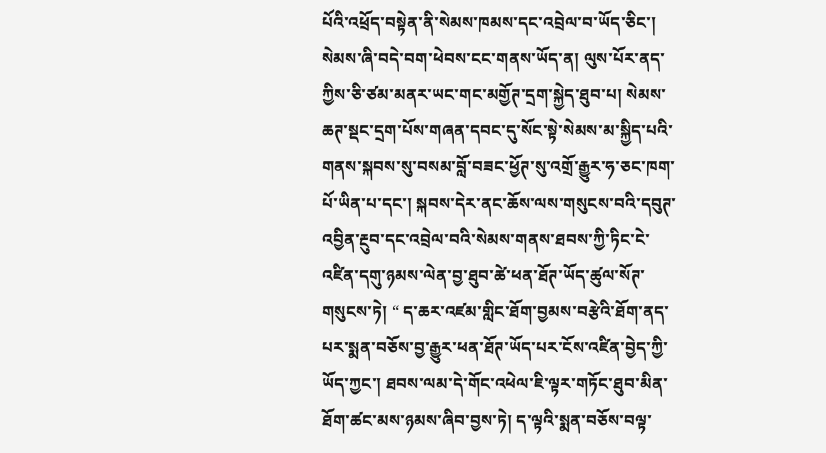པོའི་འཕྲོད་བསྟེན་ནི་སེམས་ཁམས་དང་འབྲེལ་བ་ཡོད་ཅིང་། སེམས་ཞི་བདེ་བག་ཕེབས་ངང་གནས་ཡོད་ན། ལུས་པོར་ནད་ཀྱིས་ཅི་ཙམ་མནར་ཡང་གང་མགྱོཊ་དྲག་སྐྱེད་ཐུབ་པ། སེམས་ཆཊ་སྡང་དྲག་པོས་གཞན་དབང་དུ་སོང་སྟེ་སེམས་མ་སྐྱིད་པའི་གནས་སྐབས་སུ་བསམ་བློ་བཟང་ཕྱོཊ་སུ་འགྲོ་རྒྱུར་ཧ་ཅང་ཁག་པོ་ཡིན་པ་དང་། སྐབས་དེར་ནང་ཆོས་ལས་གསུངས་བའི་དབུཊ་འབྱིན་རྔུབ་དང་འབྲེལ་བའི་སེམས་གནས་ཐབས་ཀྱི་ཏིང་ངེ་འཛིན་དགུ་ཉམས་ལེན་བྱ་ཐུབ་ཚེ་ཕན་ཐོཊ་ཡོད་ཚུལ་སོཊ་གསུངས་ཏེ། “ ད་ཆར་འཛམ་གླིང་ཐོག་བྱམས་བརྩེའི་ཐོག་ནད་པར་སྨན་བཅོས་བྱ་རྒྱུར་ཕན་ཐོཊ་ཡོད་པར་ངོས་འཛིན་བྱེད་ཀྱི་ཡོད་ཀྱང་། ཐབས་ལམ་དེ་གོང་འཕེལ་ཇི་ལྟར་གཏོང་ཐུབ་མིན་ཐོག་ཚང་མས་ཉམས་ཞིབ་བྱས་ཏེ། ད་ལྟའི་སྨན་བཅོས་བལྟ་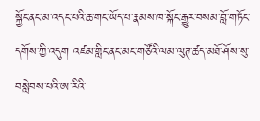སྐྱོང་ནང་མ་འདང་པའི་ཆ་གང་ཡོད་པ་རྣམས་ཁ་སྐོང་རྒྱུར་བསམ་བློ་གཏོང་དགོས་ཀྱི་འདུག འཛམ་གླིང་ནང་མང་གཙོའི་ལམ་ལུཊ་ཚད་མཐོ་ཤོས་སུ་བསླེབས་པའི་ཨ་རིའི་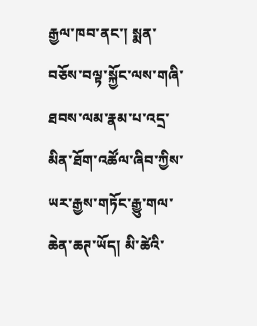རྒྱལ་ཁབ་ནང་། སྨན་བཅོས་བལྟ་སྐྱོང་ལས་གཞི་ཐབས་ལམ་རྣམ་པ་འདྲ་མིན་ཐོག་འཚོལ་ཞིབ་ཀྱིས་ཡར་རྒྱས་གཏོང་རྒྱུ་གལ་ཆེན་ཆཊ་ཡོད། མི་ཚེའི་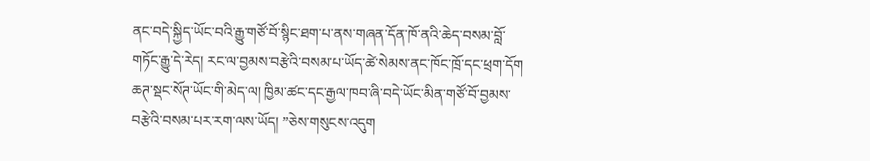ནང་བདེ་སྐྱིད་ཡོང་བའི་རྒྱུ་གཙོ་བོ་སྙིང་ཐག་པ་ནས་གཞན་དོན་ཁོ་ནའི་ཆེད་བསམ་བློ་གཏོང་རྒྱུ་དེ་རེད། རང་ལ་བྱམས་བརྩེའི་བསམ་པ་ཡོད་ཚེ་སེམས་ནང་ཁོང་ཁྲོ་དང་ཕྲག་དོག ཆཊ་སྡང་སོཊ་ཡོང་གི་མེད་ལ། ཁྱིམ་ཚང་དང་རྒྱལ་ཁབ་ཞི་བདེ་ཡོང་མིན་གཙོ་བོ་བྱམས་བརྩེའི་བསམ་པར་རག་ལས་ཡོད། ”ཅེས་གསུངས་འདུག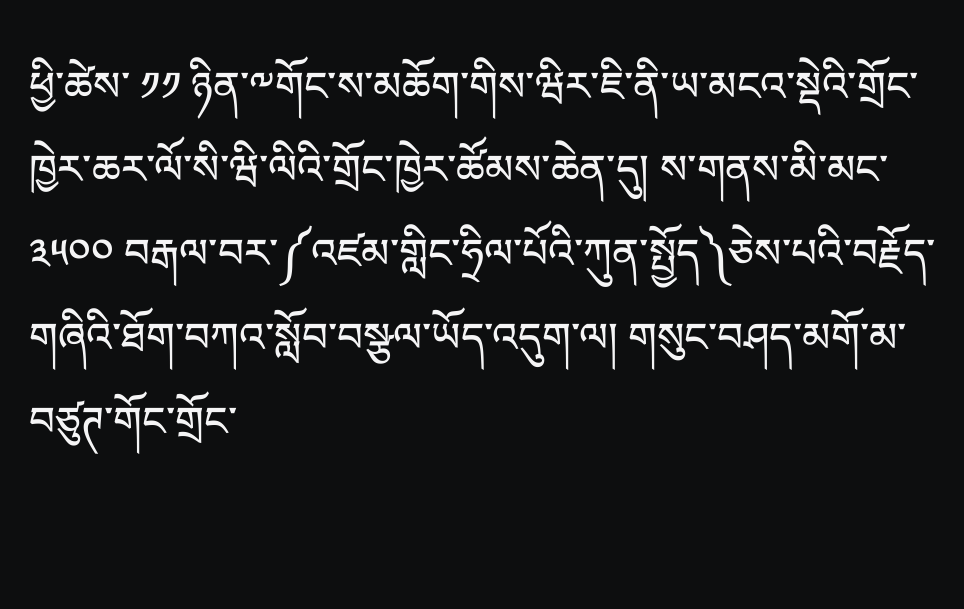ཕྱི་ཚེས་ ༡༡ ཉིན་༸གོང་ས་མཆོག་གིས་ཝིར་ཇི་ནི་ཡ་མངའ་སྡེའི་གྲོང་ཁྱེར་ཆར་ལོ་སི་ཝི་ལིའི་གྲོང་ཁྱེར་ཚོམས་ཆེན་དུ། ས་གནས་མི་མང་ ༣༥༠༠ བརྒལ་བར་༼འཛམ་གླིང་ཧྲིལ་པོའི་ཀུན་སྤྱོད༽ཅེས་པའི་བརྗོད་གཞིའི་ཐོག་བཀའ་སློབ་བསྩལ་ཡོད་འདུག་ལ། གསུང་བཤད་མགོ་མ་བཙུཊ་གོང་གྲོང་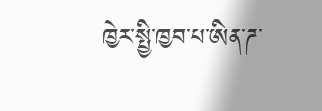ཁྱེར་སྤྱི་ཁྱབ་པ་ཨིན་ཌ་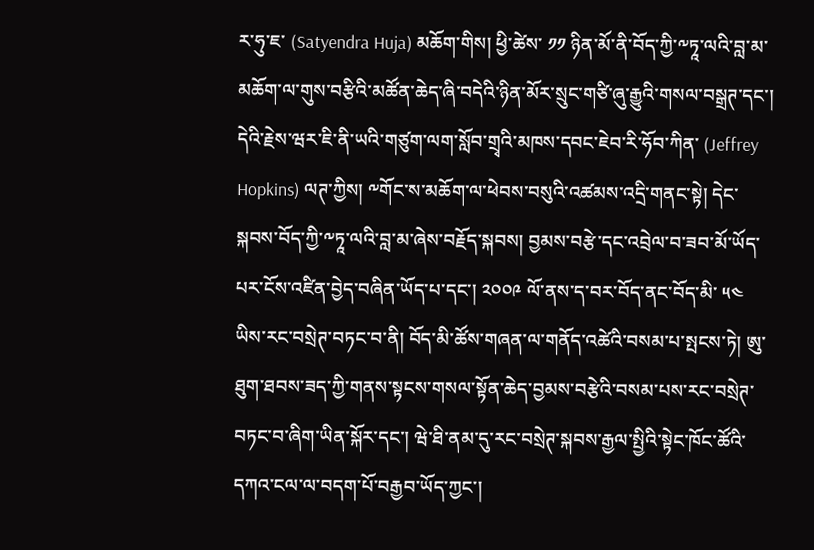ར་ཧུ་ཇ་ (Satyendra Huja) མཆོག་གིས། ཕྱི་ཚེས་ ༡༡ ཉིན་མོ་ནི་བོད་ཀྱི་༸ཏཱ་ལའི་བླ་མ་མཆོག་ལ་གུས་བརྩིའི་མཚོན་ཆེད་ཞི་བདེའི་ཉིན་མོར་སྲུང་གཙི་ཞུ་རྒྱུའི་གསལ་བསྒྲཊ་དང་། དེའི་རྗེས་ཝར་ཇི་ནི་ཡའི་གཙུག་ལག་སློབ་གྲྭའི་མཁས་དབང་ཇེབ་རི་ཧོབ་ཀིན་ (Jeffrey Hopkins) ལཊ་ཀྱིས། ༸གོང་ས་མཆོག་ལ་ཕེབས་བསུའི་འཚམས་འདྲི་གནང་སྟེ། དེང་སྐབས་བོད་ཀྱི་༸ཏཱ་ལའི་བླ་མ་ཞེས་བརྗོད་སྐབས། བྱམས་བརྩེ་དང་འབྲེལ་བ་ཟབ་མོ་ཡོད་པར་ངོས་འཛིན་བྱེད་བཞིན་ཡོད་པ་དང་། ༢༠༠༩ ལོ་ནས་ད་བར་བོད་ནང་བོད་མི་ ༥༤ ཡིས་རང་བསྲེཊ་བཏང་བ་ནི། བོད་མི་ཚོས་གཞན་ལ་གནོད་འཚེའི་བསམ་པ་སྤངས་ཏེ། ཨུ་ཐུག་ཐབས་ཟད་ཀྱི་གནས་སྟངས་གསལ་སྟོན་ཆེད་བྱམས་བརྩེའི་བསམ་པས་རང་བསྲེཊ་བཏང་བ་ཞིག་ཡིན་སྐོར་དང་། ཝེ་ཐི་ནམ་དུ་རང་བསྲེཊ་སྐབས་རྒྱལ་སྤྱིའི་སྟེང་ཁོང་ཚོའི་དཀའ་ངལ་ལ་བདག་པོ་བརྒྱབ་ཡོད་ཀྱང་།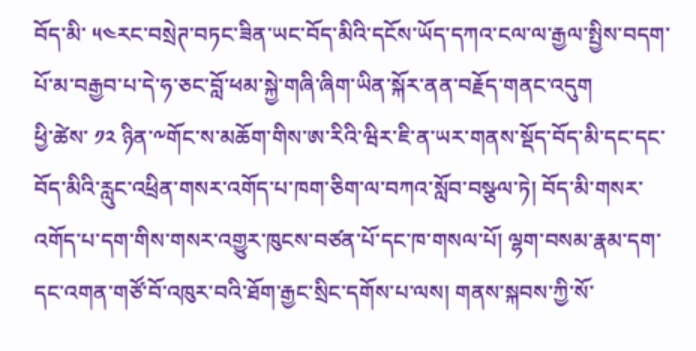བོད་མི་ ༥༤རང་བསྲེཊ་བཏང་ཟིན་ཡང་བོད་མིའི་དངོས་ཡོད་དཀའ་ངལ་ལ་རྒྱལ་སྤྱིས་བདག་པོ་མ་བརྒྱབ་པ་དེ་ཧ་ཅང་བློ་ཕམ་སྐྱེ་གཞི་ཞིག་ཡིན་སྐོར་ནན་བརྗོད་གནང་འདུག
ཕྱི་ཚེས་ ༡༢ ཉིན་༸གོང་ས་མཆོག་གིས་ཨ་རིའི་ཝིར་ཇི་ན་ཡར་གནས་སྡོད་བོད་མི་དང་དང་བོད་མིའི་རླུང་འཕྲིན་གསར་འགོད་པ་ཁག་ཅིག་ལ་བཀའ་སློབ་བསྩལ་ཏེ། བོད་མི་གསར་འགོད་པ་དག་གིས་གསར་འགྱུར་ཁུངས་བཙན་པོ་དང་ཁ་གསལ་པོ། ལྷག་བསམ་རྣམ་དག་དང་འགན་གཙོ་བོ་འཁུར་བའི་ཐོག་རྒྱང་སྲིང་དགོས་པ་ལས། གནས་སྐབས་ཀྱི་སོ་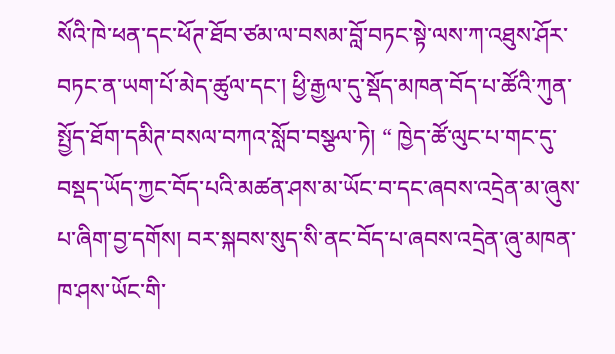སོའི་ཁེ་ཕན་དང་ཕོཊ་ཐོབ་ཙམ་ལ་བསམ་བློ་བཏང་སྟེ་ལས་ཀ་འཐུས་ཤོར་བཏང་ན་ཡག་པོ་མེད་ཚུལ་དང་། ཕྱི་རྒྱལ་དུ་སྡོད་མཁན་བོད་པ་ཚོའི་ཀུན་སྤྱོད་ཐོག་དམིཊ་བསལ་བཀའ་སློབ་བསྩལ་ཏེ། “ ཁྱེད་ཚོ་ལུང་པ་གང་དུ་བསྡད་ཡོད་ཀྱང་བོད་པའི་མཚན་ཤས་མ་ཡོང་བ་དང་ཞབས་འདྲེན་མ་ཞུས་པ་ཞིག་བྱ་དགོས། བར་སྐབས་སུད་སི་ནང་བོད་པ་ཞབས་འདྲེན་ཞུ་མཁན་ཁ་ཤས་ཡོང་གི་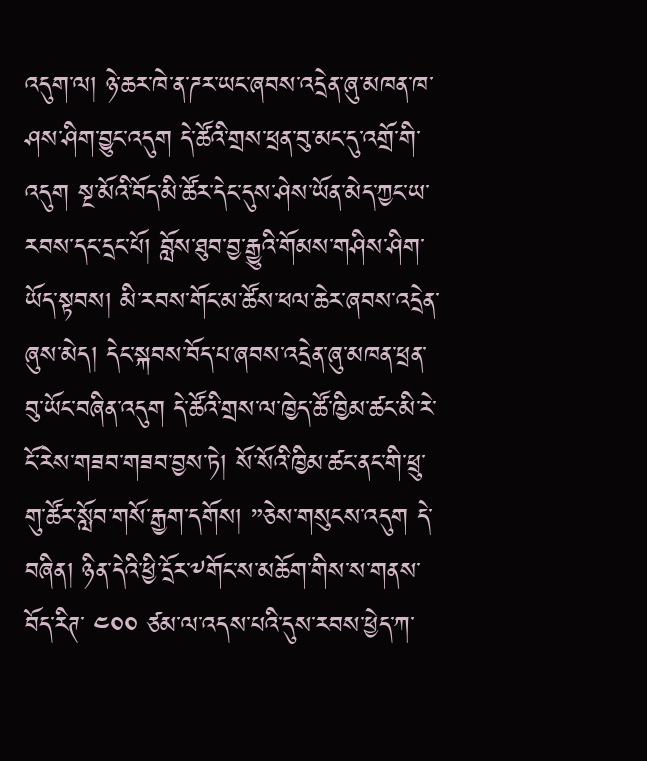འདུག་ལ། ཉེ་ཆར་ཁེ་ན་ཌར་ཡང་ཞབས་འདྲེན་ཞུ་མཁན་ཁ་ཤས་ཤིག་བྱུང་འདུག དེ་ཚོའི་གྲས་ཕྲན་བུ་མང་དུ་འགྲོ་གི་འདུག སྔ་མོའི་བོད་མི་ཚོར་དེང་དུས་ཤེས་ཡོན་མེད་ཀྱང་ཡ་རབས་དང་དྲང་པོ། བློས་ཐུབ་བྱ་རྒྱུའི་གོམས་གཤིས་ཤིག་ཡོད་སྟབས། མི་རབས་གོང་མ་ཚོས་ཕལ་ཆེར་ཞབས་འདྲེན་ཞུས་མེད། དེང་སྐབས་བོད་པ་ཞབས་འདྲེན་ཞུ་མཁན་ཕྲན་བུ་ཡོང་བཞིན་འདུག དེ་ཚོའི་གྲས་ལ་ཁྱེད་ཚོ་ཁྱིམ་ཚང་མི་རེ་ངོ་རེས་གཟབ་གཟབ་བྱས་ཏེ། སོ་སོའི་ཁྱིམ་ཚང་ནང་གི་ཕྲུ་གུ་ཚོར་སློབ་གསོ་རྒྱག་དགོས། ”ཅེས་གསུངས་འདུག དེ་བཞིན། ཉིན་དེའི་ཕྱི་དྲོར་༸གོང་ས་མཆོག་གིས་ས་གནས་བོད་རིཊ་ ༤༠༠ ཙམ་ལ་འདས་པའི་དུས་རབས་ཕྱེད་ཀ་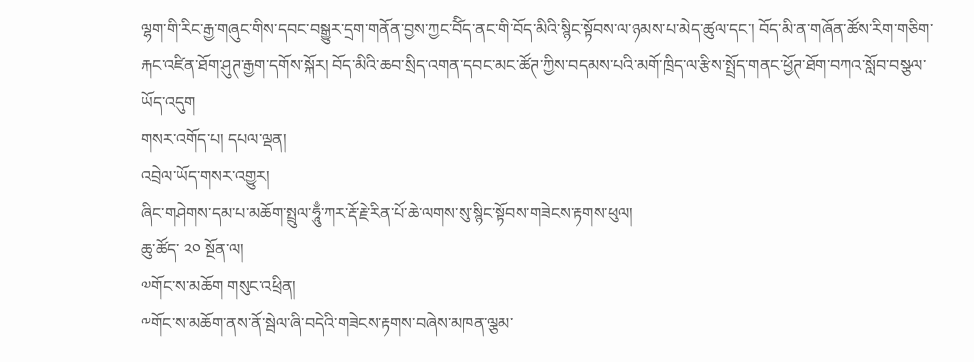ལྷག་གི་རིང་རྒྱ་གཞུང་གིས་དབང་བསྒྱུར་དྲག་གནོན་བྱས་ཀྱང་བོིད་ནང་གི་བོད་མིའི་སྙིང་སྟོབས་ལ་ཉམས་པ་མེད་ཚུལ་དང་། བོད་མི་ན་གཞོན་ཚོས་རིག་གཅིག་རྐང་འཛིན་ཐོག་ཤུཊ་རྒྱག་དགོས་སྐོར། བོད་མིའི་ཆབ་སྲིད་འགན་དབང་མང་ཚོཊ་ཀྱིས་བདམས་པའི་མགོ་ཁྲིད་ལ་རྩིས་སྤྲོད་གནང་ཕྱོཊ་ཐོག་བཀའ་སློབ་བསྩལ་ཡོད་འདུག
གསར་འགོད་པ། དཔལ་ལྡན།
འབྲེལ་ཡོད་གསར་འགྱུར།
ཞིང་གཤེགས་དམ་པ་མཆོག་སྤྲུལ་ཧཱུྃ་ཀར་རྡོ་རྗེ་རིན་པོ་ཆེ་ལགས་སུ་སྙིང་སྟོབས་གཟེངས་རྟགས་ཕུལ།
ཆུ་ཚོད་ ༢༠ སྔོན་ལ།
༧གོང་ས་མཆོག གསུང་འཕྲིན།
༸གོང་ས་མཆོག་ནས་ནོ་སྦེལ་ཞི་བདེའི་གཟེངས་རྟགས་བཞེས་མཁན་ལྕམ་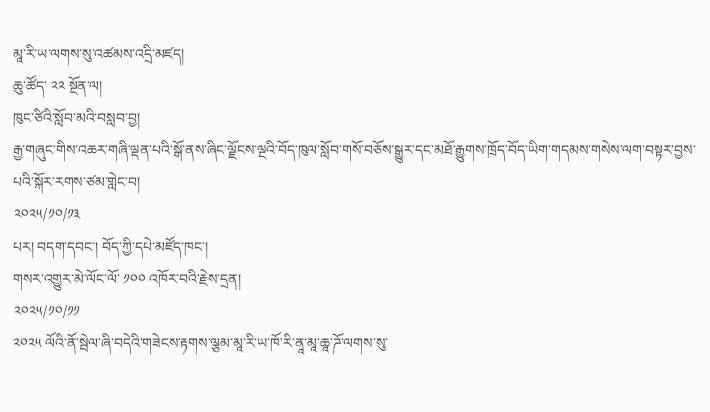མཱ་རི་ཡ་ལགས་སུ་འཚམས་འདྲི་མཛད།
ཆུ་ཚོད་ ༢༢ སྔོན་ལ།
ཁུང་ཙིའི་སློབ་མའི་བསླབ་བྱ།
རྒྱ་གཞུང་གིས་འཆར་གཞི་ལྡན་པའི་སྒོ་ནས་ཞིང་ལྗོངས་ལྔའི་བོད་ཁུལ་སློབ་གསོ་བཅོས་སྒྱུར་དང་མཐོ་རྒྱུགས་ཁྲོད་བོད་ཡིག་གདམས་གསེས་ལག་བསྟར་བྱས་པའི་སྐོར་རགས་ཙམ་གླེང་བ།
༢༠༢༥/༡༠/༡༣
པར། བདག་དབང་། བོད་ཀྱི་དཔེ་མཛོད་ཁང་།
གསར་འགྱུར་མེ་ལོང་ལོ་ ༡༠༠ འཁོར་བའི་རྗེས་དྲན།
༢༠༢༥/༡༠/༡༡
༢༠༢༥ ལོའི་ནོ་སྦེལ་ཞི་བདེའི་གཟེངས་རྟགས་ལྕམ་མཱ་རི་ཡ་ཁོ་རི་ནཱ་མཱ་ཆཱ་ཌོ་ལགས་སུ་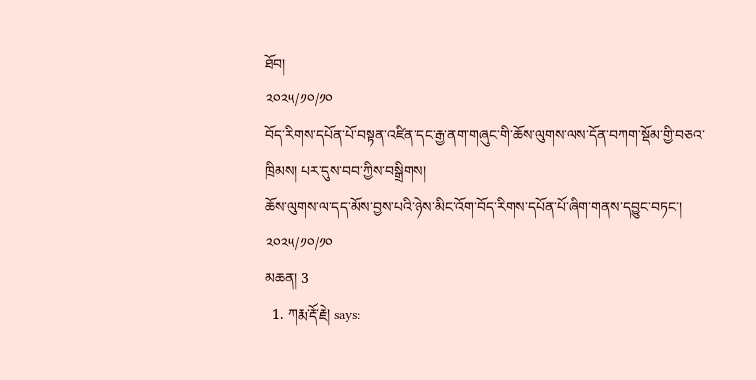ཐོབ།
༢༠༢༥/༡༠/༡༠
བོད་རིགས་དཔོན་པོ་བསྟན་འཛིན་དང་རྒྱ་ནག་གཞུང་གི་ཆོས་ལུགས་ལས་དོན་བཀག་སྡོམ་གྱི་བཅའ་ཁྲིམས། པར་དུས་བབ་ཀྱིས་བསྒྲིགས།
ཆོས་ལུགས་ལ་དད་མོས་བྱས་པའི་ཉེས་མིང་འོག་བོད་རིགས་དཔོན་པོ་ཞིག་གནས་དབྱུང་བཏང་།
༢༠༢༥/༡༠/༡༠
མཆན། 3
  1. ཀརྨ་རྡོ་རྗེ། says: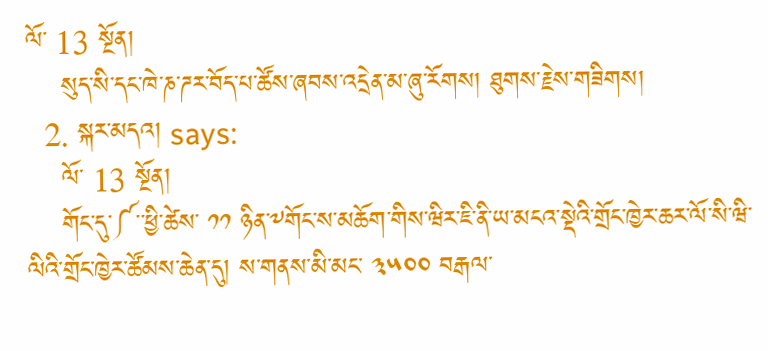ལོ་ 13 སྔོན།
    སུད་སི་དང་ཁེ་ཎ་ཌར་བོད་པ་ཚོས་ཞབས་འདྲེན་མ་ཞུ་རོགས། ཐུགས་རྗེས་གཟིགས།
  2. སྐར་མདའ། says:
    ལོ་ 13 སྔོན།
    གོང་དུ་༼་་ཕྱི་ཚེས་ ༡༡ ཉིན་༸གོང་ས་མཆོག་གིས་ཝིར་ཇི་ནི་ཡ་མངའ་སྡེའི་གྲོང་ཁྱེར་ཆར་ལོ་སི་ཝི་ལིའི་གྲོང་ཁྱེར་ཚོམས་ཆེན་དུ། ས་གནས་མི་མང་ ༣༥༠༠ བརྒལ་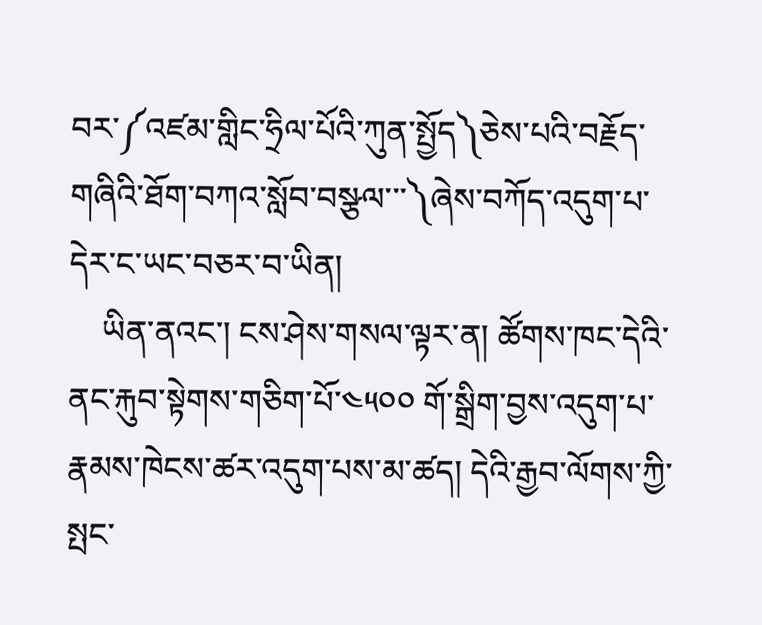བར་༼འཛམ་གླིང་ཧྲིལ་པོའི་ཀུན་སྤྱོད༽ཅེས་པའི་བརྗོད་གཞིའི་ཐོག་བཀའ་སློབ་བསྩལ་་་༽ཞེས་བཀོད་འདུག་པ་དེར་ང་ཡང་བཅར་བ་ཡིན།
    ཡིན་ནའང་། ངས་ཤེས་གསལ་ལྟར་ན། ཚོགས་ཁང་དེའི་ནང་རྐུབ་སྟེགས་གཅིག་པོ་༤༥༠༠ གོ་སྒྲིག་བྱས་འདུག་པ་རྣམས་ཁེངས་ཚར་འདུག་པས་མ་ཚད། དེའི་རྒྱབ་ལོགས་ཀྱི་སྤང་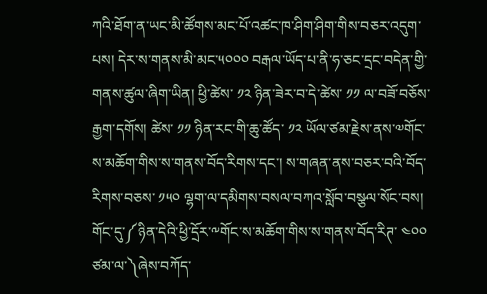ཀའི་ཐོག་ན་ཡང་མི་ཚོགས་མང་པོ་འཚང་ཁ་ཤིག་ཤིག་གིས་བཅར་འདུག་པས། དེར་ས་གནས་མི་མང་༥༠༠༠ བརྒལ་ཡོད་པ་ནི་ཧ་ཅང་དྲང་བདེན་གྱི་གནས་ཚུལ་ཞིག་ཡིན། ཕྱི་ཚེས་ ༡༢ ཉིན་ཟེར་བ་དེ་ཚེས་ ༡༡ ལ་བཟོ་བཅོས་རྒྱག་དགོས། ཚེས་ ༡༡ ཉིན་རང་གི་ཆུ་ཚོད་ ༡༢ ཡོལ་ཙམ་རྗེས་ནས་༧གོང་ས་མཆོག་གིས་ས་གནས་བོད་རིགས་དང་། ས་གཞན་ནས་བཅར་བའི་བོད་རིགས་བཅས་ ༡༥༠ ལྷག་ལ་དམིགས་བསལ་བཀའ་སློབ་བསྩལ་སོང་བས། གོང་དུ་༼ཉིན་དེའི་ཕྱི་དྲོར་༸གོང་ས་མཆོག་གིས་ས་གནས་བོད་རིཊ་ ༤༠༠ ཙམ་ལ་༽ཞེས་བཀོད་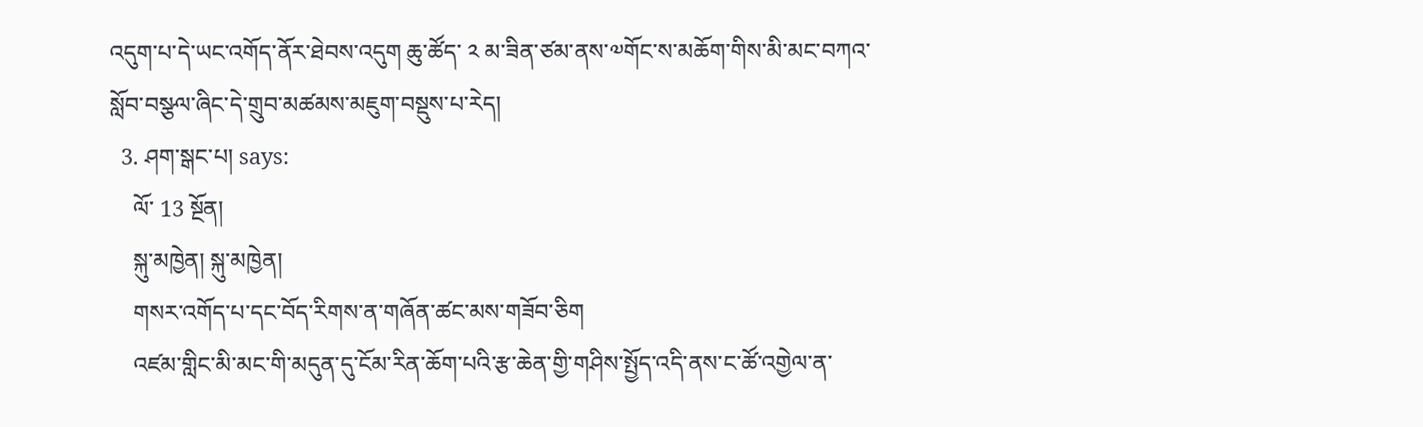འདུག་པ་དེ་ཡང་འགོད་ནོར་ཐེབས་འདུག ཆུ་ཚོད་ ༢ མ་ཟིན་ཙམ་ནས་༧གོང་ས་མཆོག་གིས་མི་མང་བཀའ་སློབ་བསྩལ་ཞིང་དེ་གྲུབ་མཚམས་མཇུག་བསྡུས་པ་རེད།
  3. ཤག་སྒང་པ། says:
    ལོ་ 13 སྔོན།
    སྐུ་མཁྱེན། སྐུ་མཁྱེན།
    གསར་འགོད་པ་དང་བོད་རིགས་ན་གཞོན་ཚང་མས་གཟོབ་ཅིག
    འཛམ་གླིང་མི་མང་གི་མདུན་དུ་ངོམ་རིན་ཆོག་པའི་རྩ་ཆེན་གྱི་གཤིས་སྤྱོད་འདི་ནས་ང་ཚོ་འགྱེལ་ན་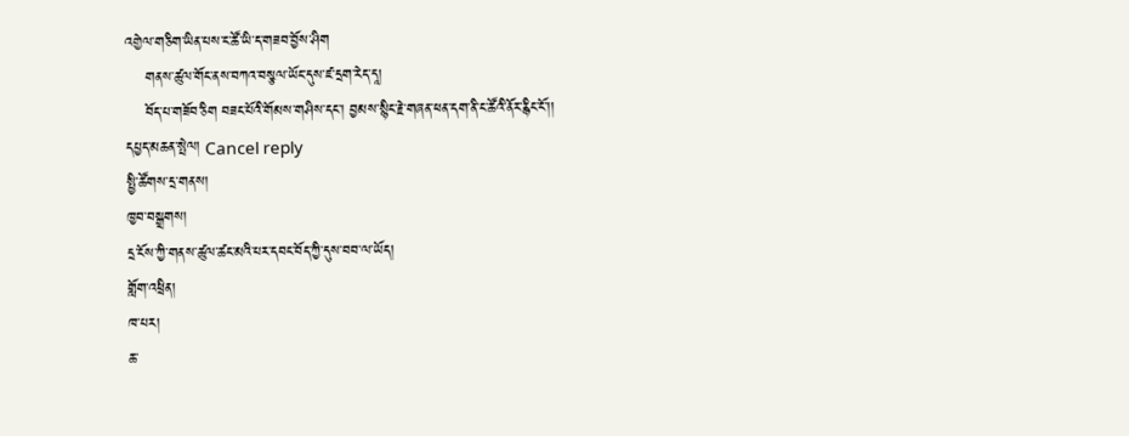འགྱེལ་གཅིག་ཡིན་པས་ང་ཚོ་ཡི་ད་གཟབ་བྱོས་ཤིག
    གནས་ཚུལ་གོང་ནས་བཀའ་བསྩལ་ཡོང་དུས་ཛ་དྲག་རེད་དཱ།
    བོད་པ་གཟོབ་ཅིག བཟང་པོའི་གོམས་གཤིས་དང་། བྱམས་སྙིང་རྗེ་གཞན་ཕན་དག་ནི་ང་ཚོའི་ནོར་རྙིང་ངོ་།།
དཔྱད་མཆན་སྤེལ། Cancel reply
སྤྱི་ཚོགས་དྲ་གནས།
ཁྱབ་བསྒྲགས།
དྲ་ངོས་ཀྱི་གནས་ཚུལ་ཚང་མའི་པར་དབང་བོད་ཀྱི་དུས་བབ་ལ་ཡོད།
གློག་འཕྲིན།
ཁ་པར།
ཆ་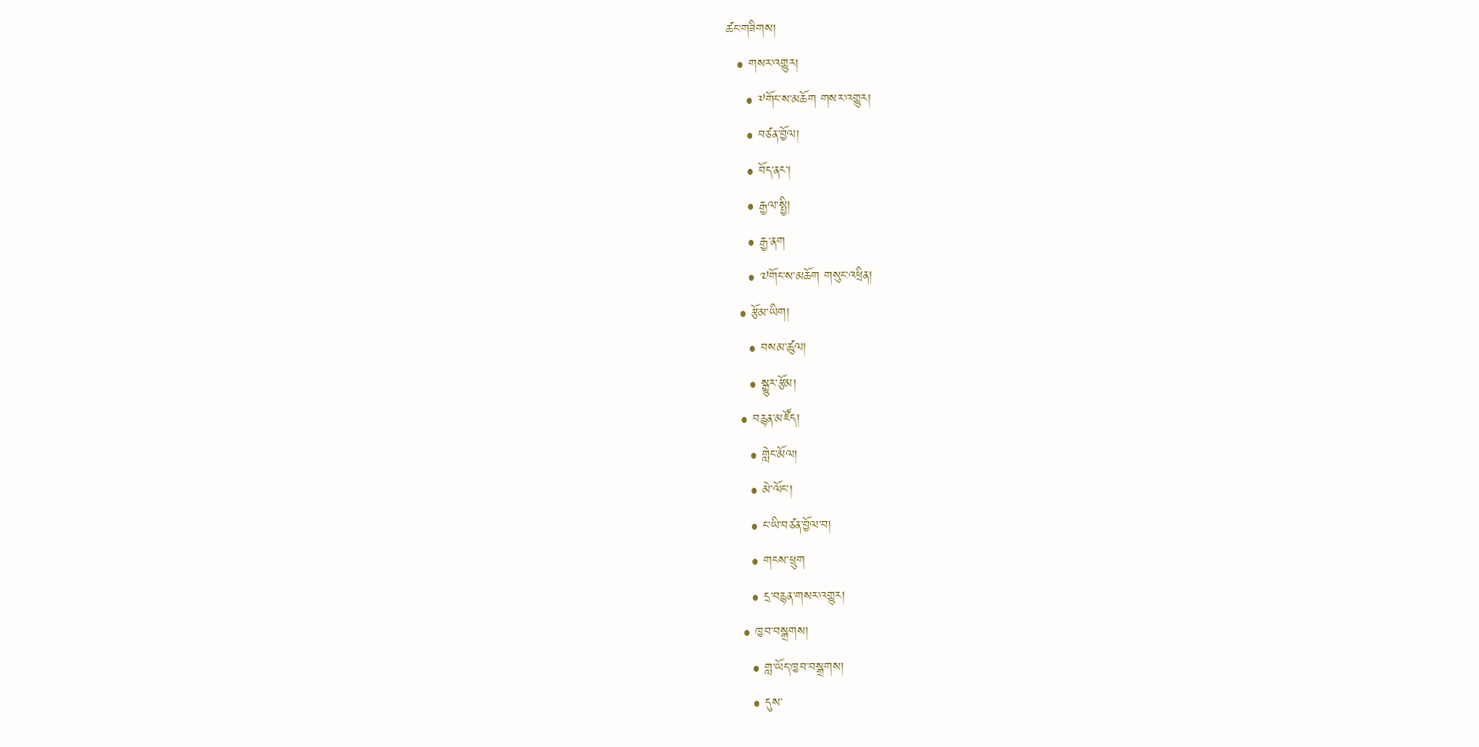ཚང་གཟིགས།
  • གསར་འགྱུར།
    • ༸གོང་ས་མཆོག གསར་འགྱུར།
    • བཙན་བྱོལ།
    • བོད་ནང་།
    • རྒྱལ་སྤྱི།
    • རྒྱ་ནག
    • ༧གོང་ས་མཆོག གསུང་འཕྲིན།
  • རྩོམ་ཡིག།
    • བསམ་ཚུལ།
    • སྒྱུར་རྩོམ།
  • བརྙན་མཛོད།
    • གླེང་མོལ།
    • མེ་ལོང་།
    • ང་ཡི་བཙན་བྱོལ་བ།
    • གངས་ཕྲུག
    • དྲ་བརྙན་གསར་འགྱུར།
  • ཁྱབ་བསྒྲགས།
    • གླ་ཡོད་ཁྱབ་བསྒྲགས།
    • དུས་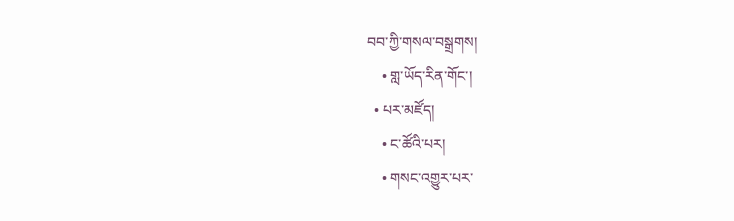བབ་ཀྱི་གསལ་བསྒྲགས།
    • གླ་ཡོད་རིན་གོང་།
  • པར་མཛོད།
    • ང་ཚོའི་པར།
    • གསང་འགྱུར་པར་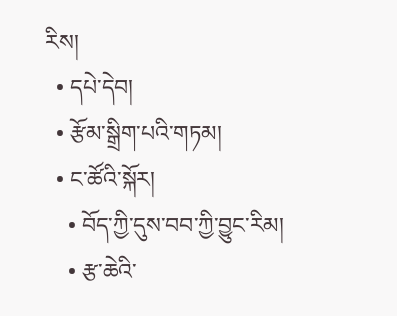རིས།
  • དཔེ་དེབ།
  • རྩོམ་སྒྲིག་པའི་གཏམ།
  • ང་ཚོའི་སྐོར།
    • བོད་ཀྱི་དུས་བབ་ཀྱི་བྱུང་རིམ།
    • རྩ་ཆེའི་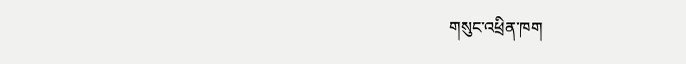གསུང་འཕྲིན་ཁག